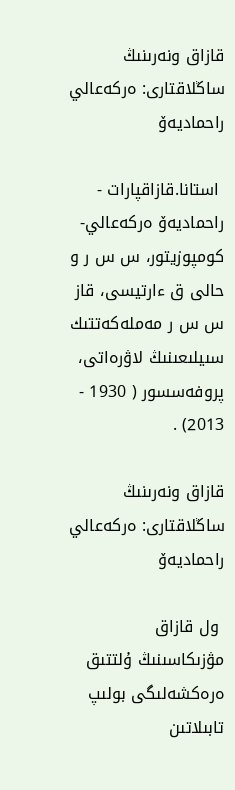قازاق ونەرىنىڭ ساڭلاقتارى: ەركەعالي راحماديەۆ

 استانا.قازاقپارات - راحماديەۆ ەركەعالي- كومپوزيتور، س س ر و حالى ق ءارتيسى، قاز س س ر مەملەكەتتىك سىيلىعىنىڭ لاۋرەاتى، پروفەسسور ( 1930 - 2013) .

قازاق ونەرىنىڭ ساڭلاقتارى: ەركەعالي راحماديەۆ

 ول قازاق مۋزىكاسىنىڭ ۇلتتىق ەرەكشەلىگى بولىپ تابىلاتىن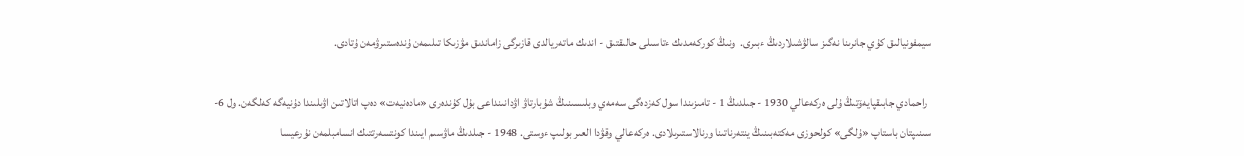سيمفونيالىق كۇي جانرىنا نەگىز سالۋشىلاردىڭ ءبىرى.  ونىڭ كوركەمدىك ءتاسىلى حالىقتىق - اندىك ماتەريالدى قازىرگى زاماندىق مۋزىكا تىلىمەن ۇندەستىرۋمەن ۇتادى.

  راحمادي جابىقپايەۆتىڭ ۇلى ەركەعالي 1930 - جىلدىڭ 1 - تامىزىندا سول كەزدەگى سەمەي وبلىسىنىڭ شۇبارتاۋ اۋدانىنداعى بۇل كۇندەرى «مادەنيەت» دەپ اتالاتىن اۋىلىندا دۇنيەگە كەلگەن. ول 6- سىنىپتان باستاپ «ۇلگى» كولحوزى مەكتەبىنىڭ ينتەرناتىنا ورنالاستىرىلادى. ەركەعالي وقۋدا العىر بولىپ ءوستى. 1948 - جىلدىڭ ماۋسىم ايىندا كونتسەرتتىك انسامبلمەن نۇرعيسا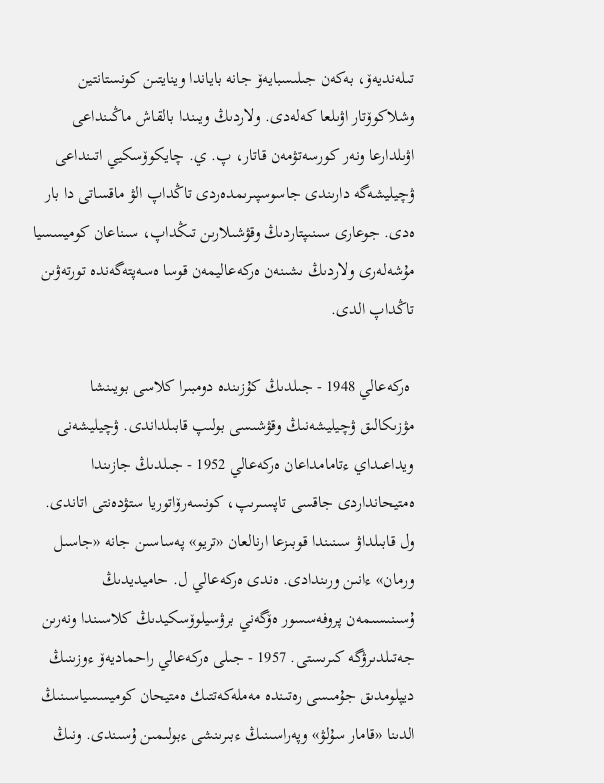تىلەنديەۆ، بەكەن جىلىسبايەۆ جانە باياندا وينايتىن كونستانتين وشلاكوۆتار اۋىلعا كەلەدى. ولاردىڭ ويىندا بالقاش ماڭىنداعى اۋىلدارعا ونەر كورسەتۋمەن قاتار، پ. ي. چايكوۆسكيي اتىنداعى ۋچيليشەگە دارىندى جاسوسپىرىمدەردى تاڭداپ الۋ ماقساتى دا بار ەدى. جوعارى سىنىپتاردىڭ وقۋشىلارىن تىڭداپ، سىناعان كوميسسيا مۇشەلەرى ولاردىڭ ىشىنەن ەركەعاليمەن قوسا ەسەپتەگەندە تورتەۋىن تاڭداپ الدى.

 ەركەعالي 1948 - جىلدىڭ كۇزىندە دومبىرا كلاسى بويىنشا مۋزىكالىق ۋچيليشەنىڭ وقۋشىسى بولىپ قابىلداندى. ۋچيليشەنى ويداعىداي ءتامامداعان ەركەعالي 1952 - جىلدىڭ جازىندا ەمتيحانداردى جاقسى تاپسىرىپ، كونسەرۆاتوريا ستۋدەنتى اتاندى. ول قابىلداۋ سىنىندا قوبىزعا ارنالعان «تريو» پەساسىن جانە «جاسىل ورمان» ءانىن ورىندادى. ەندى ەركەعالي ل. حاميديدىڭ ۇسىنىسىمەن پروفەسسور ەۆگەني برۋسيلوۆسكيدىڭ كلاسىندا ونەرىن جەتىلدىرۋگە كىرىستى. 1957 - جىلى ەركەعالي راحماديەۆ ءوزىنىڭ ديپلومدىق جۇمىسى رەتىندە مەملەكەتتىك ەمتيحان كوميسسياسىنىڭ الدىنا «قامار سۇلۋ» وپەراسىنىڭ ءبىرىنشى ءبولىمىن ۇسىندى. ونىڭ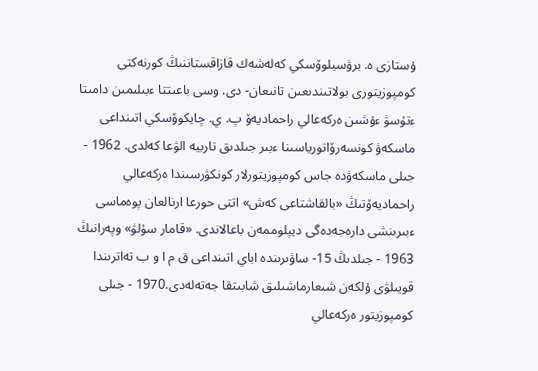ۇستازى ە. برۋسيلوۆسكي كەلەشەك قازاقستاننىڭ كورنەكتى كومپوزيتورى بولاتىندىعىن تانىعان- دى. وسى باعىتتا ءبىلىمىن دامىتا ءتۇسۋ ءۇشىن ەركەعالي راحماديەۆ پ. ي. چايكوۆسكي اتىنداعى ماسكەۋ كونسەرۆاتورياسىنا ءبىر جىلدىق تاربيە الۋعا كەلدى. 1962 - جىلى ماسكەۋدە جاس كومپوزيتورلار كونكۋرسىندا ەركەعالي راحماديەۆتىڭ «بالقاشتاعى كەش» اتتى حورعا ارنالعان پوەماسى ءبىرىنشى دارەجەدەگى ديپلوممەن باعالاندى. «قامار سۇلۋ» وپەرانىڭ 1963 - جىلدىڭ 15- ساۋىرىندە اباي اتىنداعى ق م ا و ب تەاترىندا قويىلۋى ۇلكەن شىعارماشىلىق شابىتقا جەتەلەدى.1970 - جىلى كومپوزيتور ەركەعالي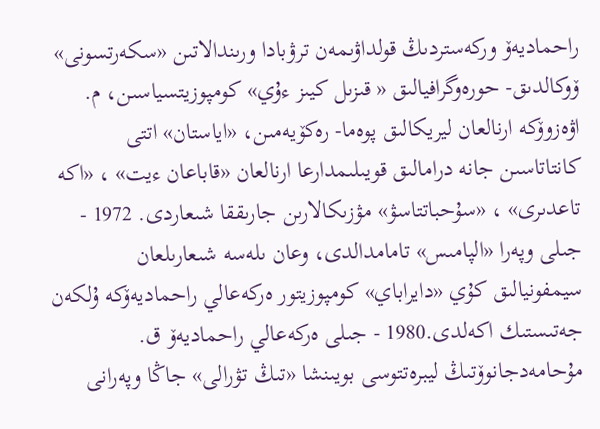راحماديەۆ وركەستردىڭ قولداۋىمەن ترۋبادا ورىندالاتىن «سكەرتسونى» ۆوكالدىق- حورەوگرافيالىق « قىزىل كيىز ءۇي» كومپوزيتسياسىن، م. اۋەزوۆكە ارنالعان ليريكالىق پوەما- رەكۆيەمىن، «اياستان» اتتى كانتاتاسىن جانە درامالىق قويىلىمدارعا ارنالعان «قاباعان ءيت» ، «اكە تاعدىرى» ، «سۇحباتتاسۋ» مۋزىكالارىن جارىققا شىعاردى. 1972 - جىلى وپەرا «الپامىس» تامامدالدى، وعان ىلەسە شىعارىلعان سيمفونيالىق كۇي «دايراباي» كومپوزيتور ەركەعالي راحماديەۆكە ۇلكەن جەتىستىك اكەلدى.1980 - جىلى ەركەعالي راحماديەۆ ق. مۇحامەدجانوۆتىڭ ليبرەتتوسى بويىنشا «تىڭ تۋرالى» جاڭا وپەرانى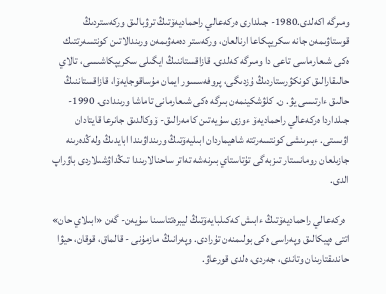ومىرگە اكەلدى.1980- جىلدارى ەركەعالي راحماديەۆتىڭ ترۋبالىق وركەستردىڭ قوستاۋىمەن جانە سكريپكاعا ارنالعان، وركەستر دەمەۋىمەن ورىندالاتىن كونتسەرتتىك ەكى شىعارماسى تاعى دا ومىرگە كەلدى. قازاقستاننىڭ ايگىلى سكريپكاشىسى، تالاي حالىقارالىق كونكۋرستاردىڭ ۇزدىگى، پروفەسسور ايمان مۇساقوجايەۆا، قازاقستاننىڭ حالىق ءارتىسى يۋ. ن. كلۋشكينمەن بىرگە ەكى شىعارمانى تاماشا ورىندادى. 1990-جىلداردا ەركەعالي راحماديەۆ ءوزى سۇيەتىن كامەرالىق- ۆوكالدىق جانرعا قايتادان اۋىستى. ءبىرىنشى كونتسەرتتە شاھيماردان ابىليەۆتىڭ ورىنداۋىندا ابايدىڭ ولەڭدەرىنە جازىلعان رومانستار تىزبەگى تۇتاستاي بىرنەشە تەاتر ساحنالارىندا تىڭداۋشىلاردى باۋراپ الدى.

  ەركەعالي راحماديەۆتىڭ ءابىش كەكىلبايەۆتىڭ ليبرەتتاسىنا سۇيەن- گەن «ابىلاي حان» اتتى ەپيكالىق وپەراسى ەكى بولىمنەن تۇرادى. وپەرانىڭ مازمۇنى - قالماق، قوقان، حيۋا حاندىقتارىنان وتاندى، جەردى، ەلدى قورعاۋ.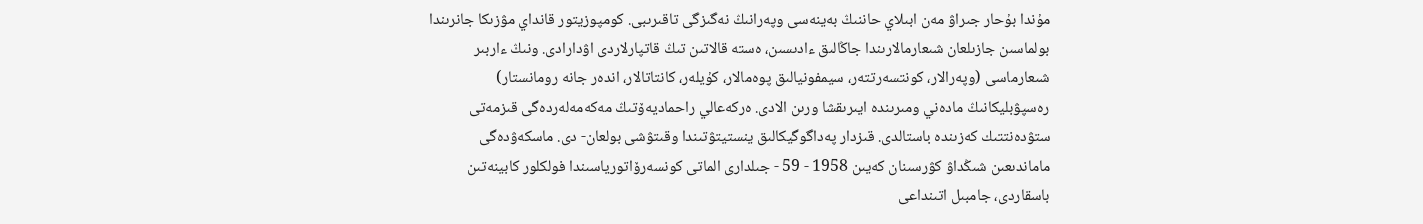مۇندا بۇحار جىراۋ مەن ابىلاي حاننىڭ بەينەسى وپەرانىڭ نەگىزگى تاقىرىبى. كومپوزيتور قانداي مۋزىكا جانرىندا بولماسىن جازىلعان شىعارمالارىندا جاڭالىق ءادىسىن، ەستە قالاتىن تىڭ قاتپارلاردى اۋدارادى. ونىڭ ءاربىر شىعارماسى (وپەرالار، كونتسەرتتەر، سيمفونيالىق پوەمالار، كۇيلەر، كانتاتالار، اندەر جانە رومانستار) رەسپۋبليكانىڭ مادەني ومىرىندە ايىرىقشا ورىن الادى. ەركەعالي راحماديەۆتىڭ مەكەمەلەردەگى قىزمەتى ستۋدەنتتىك كەزىندە باستالدى. قىزدار پەداگوگيكالىق ينستيتۋتىندا وقىتۋشى بولعان- دى. ماسكەۋدەگى ماماندىعىن شىڭداۋ كۋرسىنان كەيىن 1958 - 59 - جىلدارى الماتى كونسەرۆاتورياسىندا فولكلور كابينەتىن باسقاردى، جامبىل اتىنداعى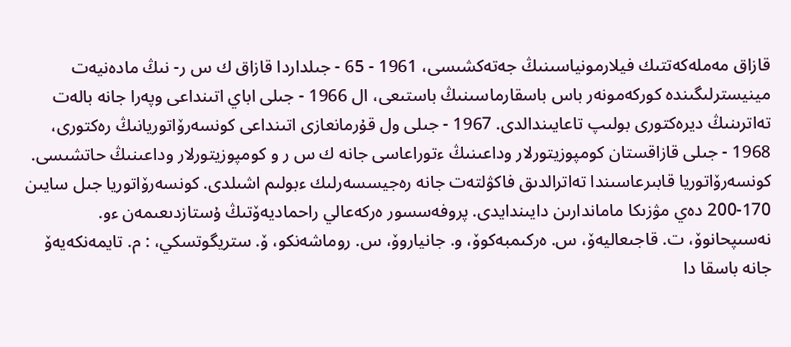قازاق مەملەكەتتىك فيلارمونياسىنىڭ جەتەكشىسى، 1961 - 65 - جىلداردا قازاق ك س ر- نىڭ مادەنيەت مينيسترلىگىندە كوركەمونەر باس باسقارماسىنىڭ باستىعى، ال 1966 - جىلى اباي اتىنداعى وپەرا جانە بالەت تەاترىنىڭ ديرەكتورى بولىپ تاعايىندالدى. 1967 - جىلى ول قۇرمانعازى اتىنداعى كونسەرۆاتوريانىڭ رەكتورى، 1968 - جىلى قازاقستان كومپوزيتورلار وداعىنىڭ ءتوراعاسى جانە ك س ر و كومپوزيتورلار وداعىنىڭ حاتشىسى. كونسەرۆاتوريا قابىرعاسىندا تەاترالدىق فاكۋلتەت جانە رەجيسسەرلىك ءبولىم اشىلدى. كونسەرۆاتوريا جىل سايىن 170-200 دەي مۋزىكا ماماندارىن دايىندايدى. پروفەسسور ەركەعالي راحماديەۆتىڭ ۇستازدىعىمەن ءو. نەسىپحانوۆ، ت. قاجىعاليەۆ، س. ەركىمبەكوۆ، و. جانياروۆ، س. روماشەنكو، ۆ. ستريگوتسكي، : م. تايمەنكەيەۆ جانە باسقا دا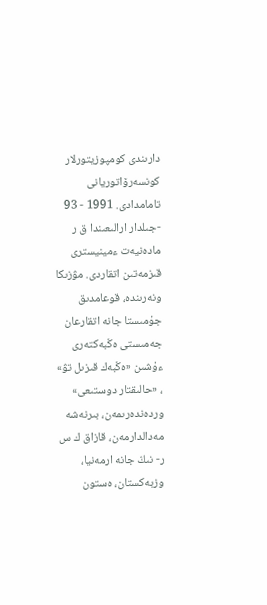دارىندى كومپوزيتورلار كونسەرۆاتوريانى تامامدادى. 1991 - 93 -جىلدار ارالىعىندا ق ر مادەنيەت ءمينيسترى قىزمەتىن اتقاردى. مۋزىكا ونەرىندە، قوعامدىق جۇمىستا جانە اتقارعان جەمىستى ەڭبەكتەرى ءۇشىن «ەڭبەك قىزىل تۋ» ، «حالىقتار دوستىعى» وردەندەرىمەن، بىرنەشە مەدالدارمەن، قازاق ك س ر- نىڭ جانە ارمەنيا، وزبەكستان، ەستون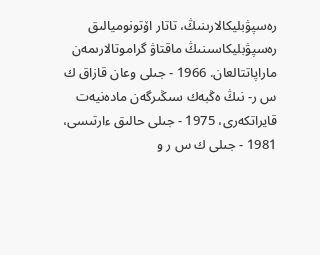رەسپۋبليكالارىنىڭ، تاتار اۆتونوميالىق رەسپۋبليكاسىنىڭ ماقتاۋ گراموتالارىمەن ماراپاتتالعان. 1966 - جىلى وعان قازاق ك س ر- نىڭ ەڭبەك سىڭىرگەن مادەنيەت قايراتكەرى، 1975 - جىلى حالىق ءارتىسى، 1981 - جىلى ك س ر و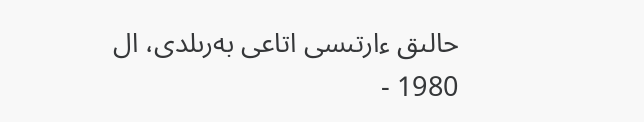حالىق ءارتىسى اتاعى بەرىلدى، ال 1980 -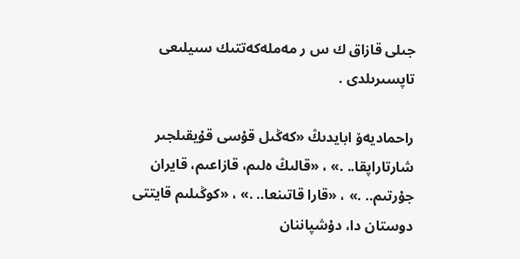جىلى قازاق ك س ر مەملەكەتتىك سىيلىعى تاپسىرىلدى .

راحماديەۆ ابايدىڭ «كەڭىل قۇسى قۇيقىلجىر شارتاراپقا.. .» ، «قالىڭ ەلىم، قازاعىم، قايران جۇرتىم.. .» ، «قارا قاتىنعا.. .» ، «كوڭىلىم قايتتى دوستان دا، دۇشپاننان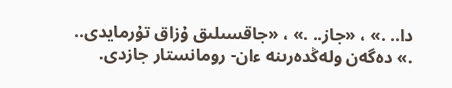دا.. .» ، «جاز.. .» ، «جاقسىلىق ۇزاق تۇرمايدى.. .» دەگەن ولەڭدەرىنە ءان- رومانستار جازدى.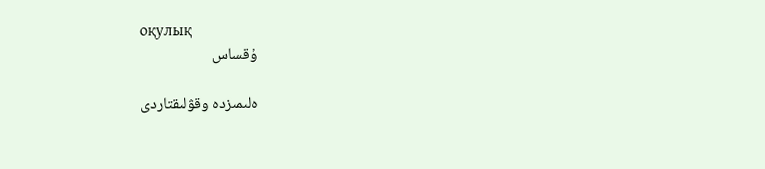оқулық
ۇقساس

ەلىمىزدە وقۋلىقتاردى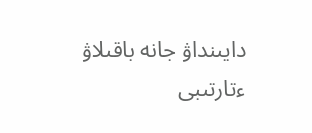دايىنداۋ جانە باقىلاۋ ءتارتىبى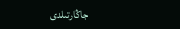جاڭارتىلدى